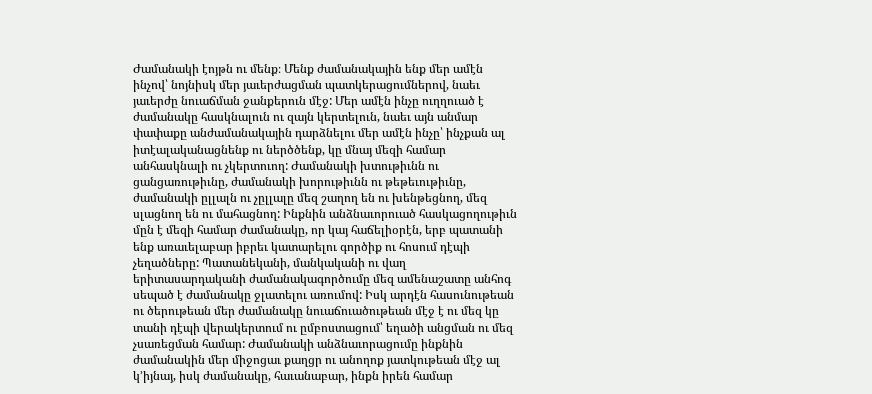Ժամանակի էոյթն ու մենք։ Մենք ժամանակային ենք մեր ամէն ինչով՝ նոյնիսկ մեր յաւերժացման պատկերացումներով, նաեւ յաւերժը նուաճման ջանքերուն մէջ: Մեր ամէն ինչը ուղղուած է ժամանակը հասկնալուն ու զայն կերտելուն, նաեւ այն անմար փափաքը անժամանակային դարձնելու մեր ամէն ինչը՝ ինչքան ալ իտէալականացնենք ու ներծծենք, կը մնայ մեզի համար անհասկնալի ու չկերտուող: Ժամանակի խտութիւնն ու ցանցառութիւնը, ժամանակի խորութիւնն ու թեթեւութիւնը, ժամանակի ըլլալն ու չըլլալը մեզ շաղող են ու խենթեցնող, մեզ սլացնող են ու մահացնող: Ինքնին անձնաւորուած հասկացողութիւն մըն է մեզի համար ժամանակը, որ կայ հաճելիօրէն, երբ պատանի ենք առաւելաբար իբրեւ կատարելու գործիք ու հոսում դէպի չեղածները: Պատանեկանի, մանկականի ու վաղ երիտասարդականի ժամանակագործումը մեզ ամենաշատը անհոգ սեպած է ժամանակը ջլատելու առումով: Իսկ արդէն հասունութեան ու ծերութեան մեր ժամանակը նուաճուածութեան մէջ է ու մեզ կը տանի դէպի վերակերտում ու ըմբոստացում՝ եղածի անցման ու մեզ չսառեցման համար: Ժամանակի անձնաւորացումը ինքնին ժամանակին մեր միջոցաւ քաղցր ու անողոք յատկութեան մէջ ալ կ՚իյնայ, իսկ ժամանակը, հաւանաբար, ինքն իրեն համար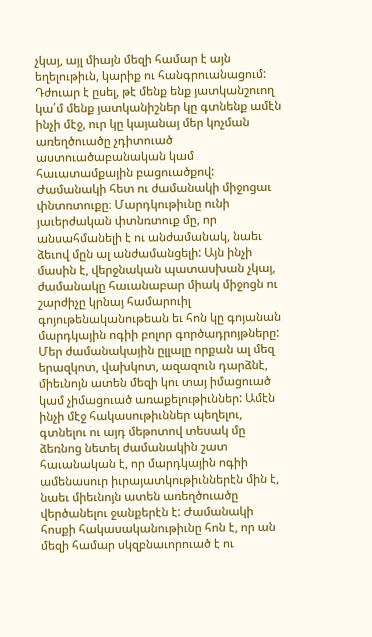չկայ, այլ միայն մեզի համար է այն եղելութիւն, կարիք ու հանգրուանացում: Դժուար է ըսել, թէ մենք ենք յատկանշուող կա՛մ մենք յատկանիշներ կը գտնենք ամէն ինչի մէջ, ուր կը կայանայ մեր կոչման առեղծուածը չդիտուած աստուածաբանական կամ հաւատամքային բացուածքով:
Ժամանակի հետ ու ժամանակի միջոցաւ փնտռտուքը։ Մարդկութիւնը ունի յաւերժական փտնռտուք մը, որ անսահմանելի է ու անժամանակ, նաեւ ձեւով մըն ալ անժամանցելի: Այն ինչի մասին է, վերջնական պատասխան չկայ, ժամանակը հաւանաբար միակ միջոցն ու շարժիչը կրնայ համարուիլ գոյութենականութեան եւ հոն կը գոյանան մարդկային ոգիի բոլոր գործադրոյթները: Մեր ժամանակային ըլլալը որքան ալ մեզ երազկոտ, վախկոտ, ազազուն դարձնէ, միեւնոյն ատեն մեզի կու տայ իմացուած կամ չիմացուած առաքելութիւններ: Ամէն ինչի մէջ հակասութիւններ պեղելու, գտնելու ու այդ մեթոտով տեսակ մը ձեռնոց նետել ժամանակին շատ հաւանական է, որ մարդկային ոգիի ամենասուր իւրայատկութիւններէն մին է, նաեւ միեւնոյն ատեն առեղծուածը վերծանելու ջանքերէն է: Ժամանակի հոսքի հակասականութիւնը հոն է, որ ան մեզի համար սկզբնաւորուած է ու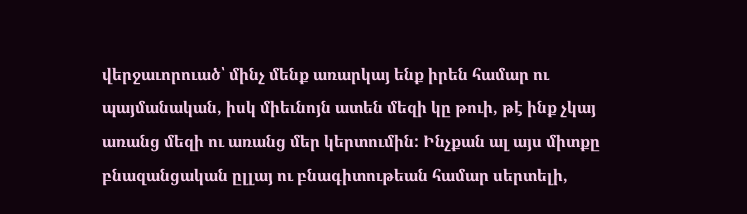վերջաւորուած՝ մինչ մենք առարկայ ենք իրեն համար ու պայմանական, իսկ միեւնոյն ատեն մեզի կը թուի, թէ ինք չկայ առանց մեզի ու առանց մեր կերտումին: Ինչքան ալ այս միտքը բնազանցական ըլլայ ու բնագիտութեան համար սերտելի,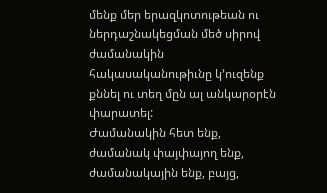մենք մեր երազկոտութեան ու ներդաշնակեցման մեծ սիրով ժամանակին հակասականութիւնը կ՚ուզենք քննել ու տեղ մըն ալ անկարօրէն փարատել:
Ժամանակին հետ ենք, ժամանակ փայփայող ենք, ժամանակային ենք, բայց,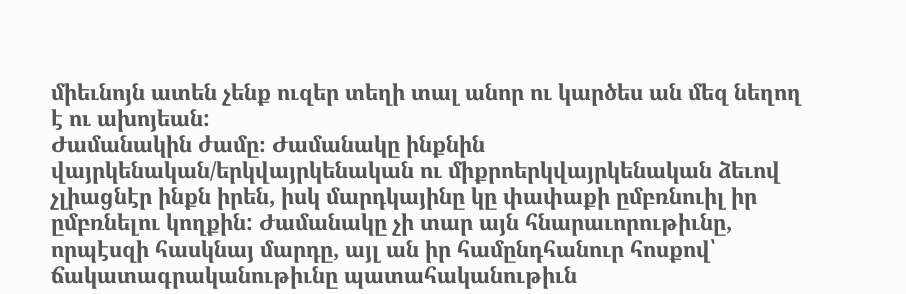միեւնոյն ատեն չենք ուզեր տեղի տալ անոր ու կարծես ան մեզ նեղող է ու ախոյեան:
Ժամանակին ժամը։ Ժամանակը ինքնին վայրկենական/երկվայրկենական ու միքրոերկվայրկենական ձեւով չլիացնէր ինքն իրեն, իսկ մարդկայինը կը փափաքի ըմբռնուիլ իր ըմբռնելու կողքին: Ժամանակը չի տար այն հնարաւորութիւնը, որպէսզի հասկնայ մարդը, այլ ան իր համընդհանուր հոսքով՝ ճակատագրականութիւնը պատահականութիւն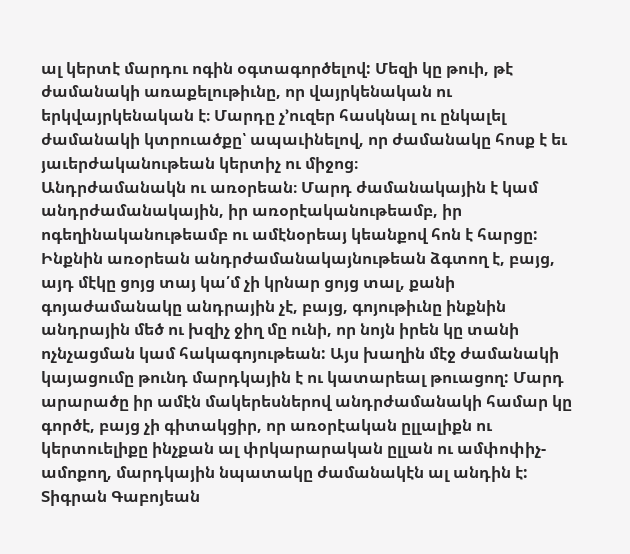ալ կերտէ մարդու ոգին օգտագործելով: Մեզի կը թուի, թէ ժամանակի առաքելութիւնը, որ վայրկենական ու երկվայրկենական է։ Մարդը չ՚ուզեր հասկնալ ու ընկալել ժամանակի կտրուածքը՝ ապաւինելով, որ ժամանակը հոսք է եւ յաւերժականութեան կերտիչ ու միջոց։
Անդրժամանակն ու առօրեան։ Մարդ ժամանակային է կամ անդրժամանակային, իր առօրէականութեամբ, իր ոգեղինականութեամբ ու ամէնօրեայ կեանքով հոն է հարցը: Ինքնին առօրեան անդրժամանակայնութեան ձգտող է, բայց, այդ մէկը ցոյց տայ կա՛մ չի կրնար ցոյց տալ, քանի գոյաժամանակը անդրային չէ, բայց, գոյութիւնը ինքնին անդրային մեծ ու խզիչ ջիղ մը ունի, որ նոյն իրեն կը տանի ոչնչացման կամ հակագոյութեան: Այս խաղին մէջ ժամանակի կայացումը թունդ մարդկային է ու կատարեալ թուացող: Մարդ արարածը իր ամէն մակերեսներով անդրժամանակի համար կը գործէ, բայց չի գիտակցիր, որ առօրէական ըլլալիքն ու կերտուելիքը ինչքան ալ փրկարարական ըլլան ու ամփոփիչ-ամոքող, մարդկային նպատակը ժամանակէն ալ անդին է:
Տիգրան Գաբոյեան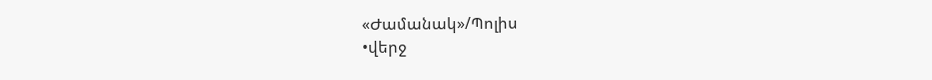«Ժամանակ»/Պոլիս
•վերջ